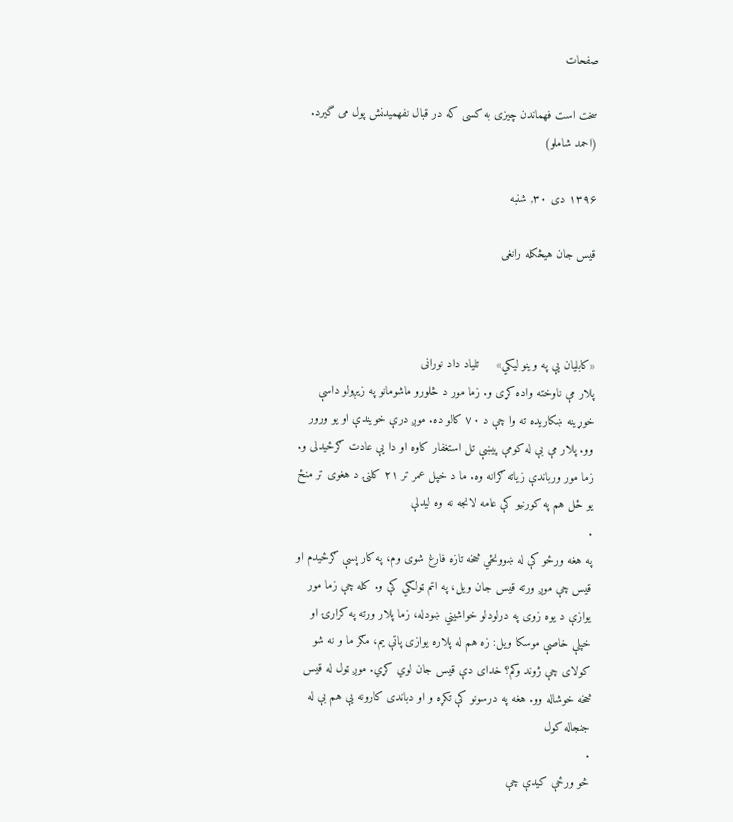صفحات

سخت است فهماندن چیزی به کسی که در قبال نفهمیدنش پول می گیرد. (احمد شاملو)

۱۳۹۶ دی ۳۰, شنبه

قیس جان هیڅکله رانغی



«کابلیان یې په وینو لیکي»     تلیاد داد نورانی
پلار مې ناوخته واده کړی و. زما مور د څلورو ماشومانو په زیږولو داسې خوړینه ښکاریده ته وا چې د ۷۰ کالو ده. موږ درې خویندې او یو ورور وو. پلار مې بې له کومې پیښې تل استغفار کاوه او دا یې عادت ګرځیدلی و. زما مور ورباندې زیاته ګرانه وه. ما د خپل عمر تر ۲۱ کلنۍ د هغوی تر منځ یو ځل هم په کورنیو کې عامه لانجه نه وه لیدلې
.
په هغه ورځو کې له ښوونځي څخه تازه فارغ شوی وم، په کار پسې ګرځیدم او قیس چې موږ ورته قیس جان ویل، په اتم ټولګي کې و. کله چې زما مور یوازې د یوه زوی په درلودلو خواشیني ښودله، زما پلار ورته په کرارۍ او خپلې خاصې موسکا ویل: زه هم له پلاره یوازی پاتې یم، مګر ما و نه شو کولای چې ژوند وکم؟ خدای دې قیس جان لوي کړي. موږ ټول له قیس څخه خوشاله وو. هغه په درسونو کې تکړه و او دباندی کارونه یې هم بې له جنجاله کول
.
څو ورځې کیدې چې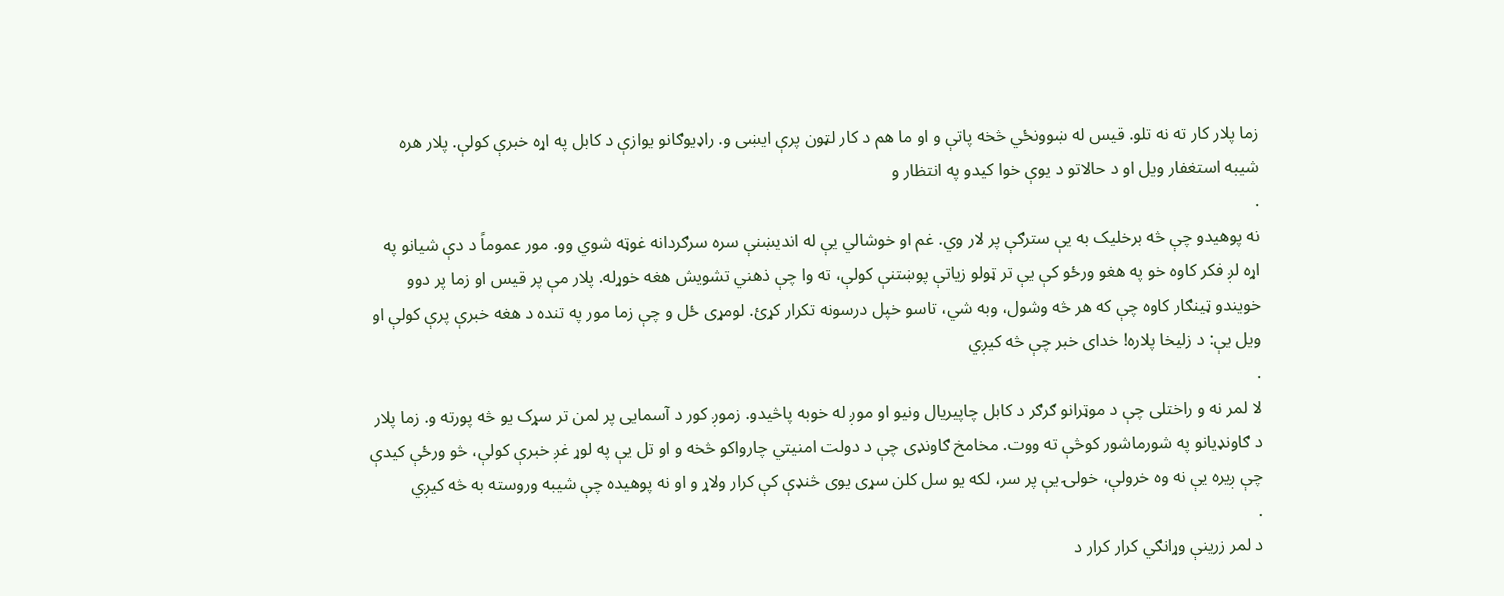زما پلار کار ته نه تلو. قیس له ښوونځي څخه پاتې و او ما هم د کار لټون پرې ایښی و. راډیوګانو یوازې د کابل په اړه خبرې کولې. پلار هره شیبه استغفار ویل او د حالاتو د یوې خوا کیدو په انتظار و
.
نه پوهیدو چې څه برخلیک به یې سترګې پر لار وي. غم او خوشالي یې له اندیښنې سره سرګردانه غوټه شوي وو. مور عموماً د دې شیانو په اړه لږ فکر کاوه خو په هغو ورځو کې یې تر ټولو زیاتې پوښتنې کولې، ته وا چې ذهني تشویش هغه خوړله. پلار مې پر قیس او زما پر دوو خویندو ټینګار کاوه چې که هر څه وشول، وبه شي، تاسو خپل درسونه تکرار کړئ. لومړی ځل و چې زما مور په تنده د هغه خبرې پرې کولې او ویل یې: د زلیخا پلاره! خدای خبر چې څه کیږي
.
لا لمر نه و راختلی چې د موټرانو ګرګر د کابل چاپیریال ونیو او موږ له خوبه پاڅیدو. زموږ کور د آسمایی پر لمن تر سړک یو څه پورته و. زما پلار د ګاونډیانو په شورماشور کوڅې ته ووت. مخامخ ګاونډی چې د دولت امنیتي چارواکو څخه و او تل یې په لوړ غږ خبرې کولې، څو ورځې کیدې چې ږیره یې نه وه خرولې، خولۍ یې پر سر، لکه یو سل کلن سړی یوی څنډې کې کرار ولاړ و او نه پوهیده چې شیبه وروسته به څه کیږي
.
د لمر زرینې وړانګي کرار کرار د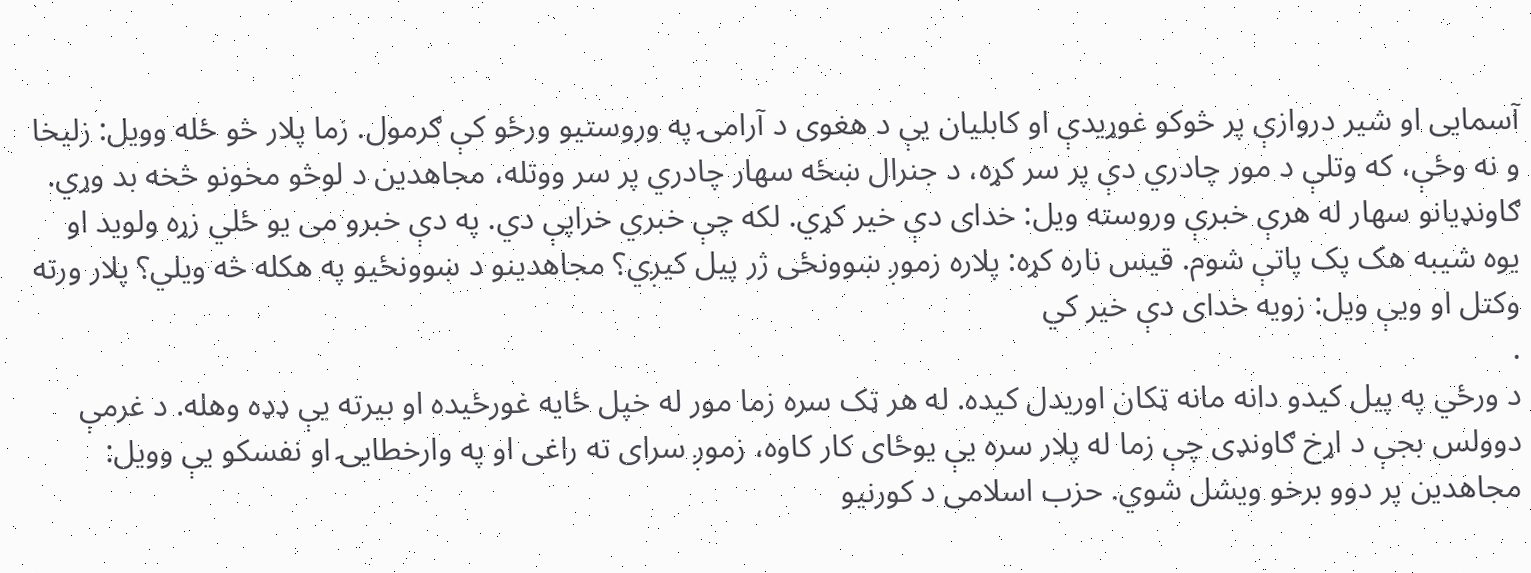آسمایی او شیر دروازې پر څوکو غوړیدې او کابلیان یې د هغوی د آرامۍ په وروستیو ورځو کې ګرمول. زما پلار څو ځله وویل: زلیخا و نه وځې، که وتلې د مور چادري دې پر سر کړه، د جنرال ښځه سهار چادري پر سر ووتله، مجاهدین د لوڅو مخونو څخه بد وړي. ګاونډیانو سهار له هرې خبرې وروسته ویل: خدای دې خیر کړي. لکه چې خبري خراپې دي. په دې خبرو می یو ځلي زړه ولوید او یوه شیبه هک پک پاتې شوم. قیس ناره کړه: پلاره زموږ ښوونځی ژر پیل کیږي؟ مجاهدینو د ښوونځیو په هکله څه ویلي؟ پلار ورته وکتل او ویې ویل: زویه خدای دې خیر کي
.
د ورځي په پیل کیدو دانه مانه ټکان اوریدل کیده. له هر ټک سره زما مور له خپل ځایه غورځیده او بیرته یې ډډه وهله. د غرمې دوولس بجې د اړخ ګاونډی چې زما له پلار سره یې یوځای کار کاوه، زموږ سرای ته راغی او په وارخطایۍ او نفسکو یې وویل: مجاهدین پر دوو برخو ویشل شوي. حزب اسلامی د کورنیو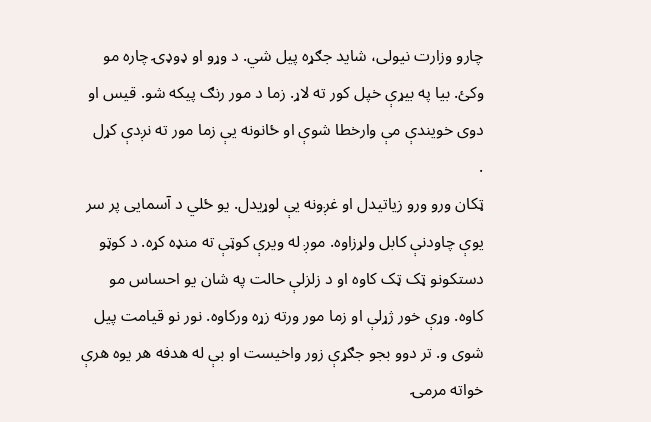چارو وزارت نیولی، شاید جګړه پیل شي. د وړو او ډوډۍ چاره مو وکئ. بیا په بیړې خپل کور ته لاړ. زما د مور رنګ پیکه شو. قیس او دوی خویندې مې وارخطا شوې او ځانونه یې زما مور ته نږدې کړل
.
ټکان ورو ورو زیاتیدل او غږونه یې لوړیدل. یو ځلي د آسمایی پر سر یوې چاودنې کابل ولړزاوه. موږ له ویرې کوټې ته منډه کړه. د کوټو دستکونو ټک ټک کاوه او د زلزلې حالت په شان یو احساس مو کاوه. وړې خور ژړلې او زما مور ورته زړه ورکاوه. نور نو قیامت پیل شوی و. تر دوو بجو جګړې زور واخیست او بې له هدفه هر یوه هرې خواته مرمۍ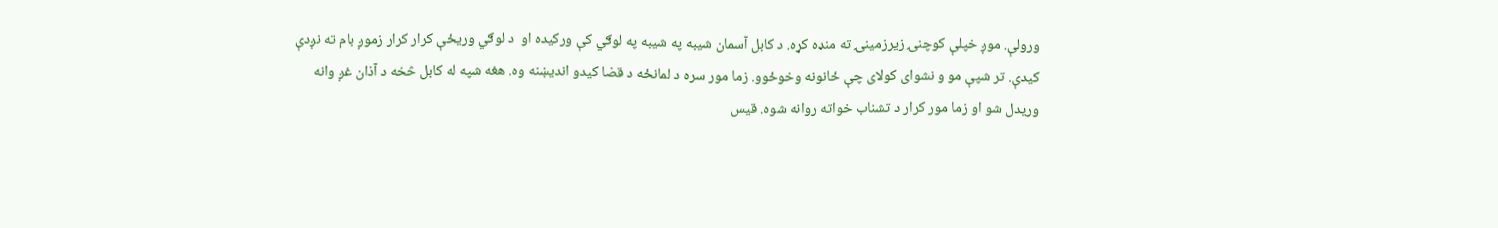ورولې. موږ خپلې کوچنۍ زیرزمینۍ ته منډه کړه. د کابل آسمان شیبه په شیبه په لوګي کې ورکیده او  د لوګي وریځې کرار کرار زموږ بام ته نږدې کیدې. تر شپې مو و نشوای کولای چې ځانونه وخوځوو. زما مور سره د لمانځه د قضا کیدو اندیښنه وه. هغه شپه له کابل څخه د آذان غږ وانه وریدل شو او زما مور کرار د تشناب خواته روانه شوه. قیس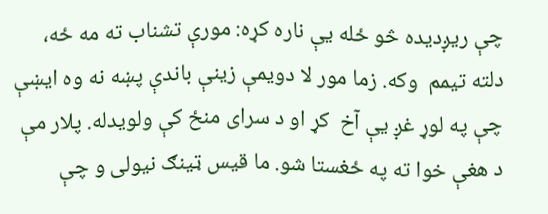چې ریږدیده څو ځله یې ناره کړه: مورې تشناب ته مه ځه، دلته تیمم  وکه. زما مور لا دویمې زینې باندې پښه نه وه ایښې چې په لوړ غږ یې آخ  کړ او د سرای منځ کې ولویدله. پلار مې د هغې خوا ته په ځغستا شو. ما قیس ټینګ نیولی و چې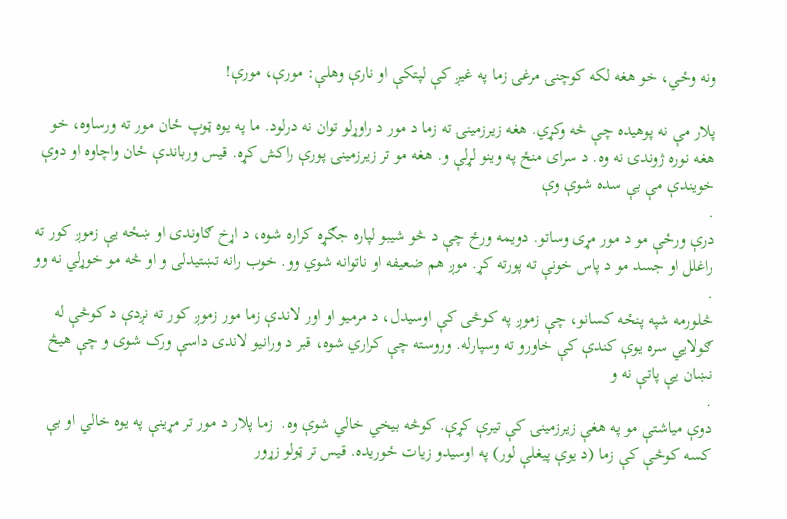ونه وځي، خو هغه لکه کوچنۍ مرغۍ زما په غیږ کې لپتکې او نارې وهلې: مورې، مورې!

پلار مې نه پوهیده چې څه وکړي. هغه زیرزمینۍ ته زما د مور د راوړلو توان نه درلود. ما په یوه ټوپ ځان مور ته ورساوه، خو هغه نوره ژوندۍ نه وه. د سرای منځ په وینو لړلې و. هغه مو تر زیرزمینۍ پورې راکش کړه. قیس ورباندې ځان واچاوه او دوې خویندې مې بې سده شوې وې
.
درې ورځې مو د مور مړی وساتو. دویمه ورځ چې د څو شیبو لپاره جګړه کراره شوه، د اړخ ګاوندی او ښځه یې زموږ کور ته راغلل او جسد مو د پاس خونې ته پورته کړ. موږ هم ضعیفه او ناتوانه شوي وو. خوب رانه تښتیدلی و او څه مو خوړلي نه وو
.
څلورمه شپه پنځه کسانو، چې زموږ په کوڅی کې اوسیدل، د مرمیو او اور لاندې زما مور زموږ کور ته نږدې د کوڅې له ګولایي سره یوې کندې کې خاورو ته وسپارله. وروسته چې کراري شوه، قبر د ورانیو لاندی داسې ورک شوی و چې هیڅ نښان یې پاتې نه و
.
دوې میاشتې مو په هغې زیرزمینۍ کې تیرې کړې. کوڅه بیخي خالي شوې وه.  زما پلار د مور تر مړینې په یوه خالي او بې کسه کوڅې کې زما (د یوې پیغلې لور) په اوسیدو زیات ځوریده. قیس تر ټولو زړور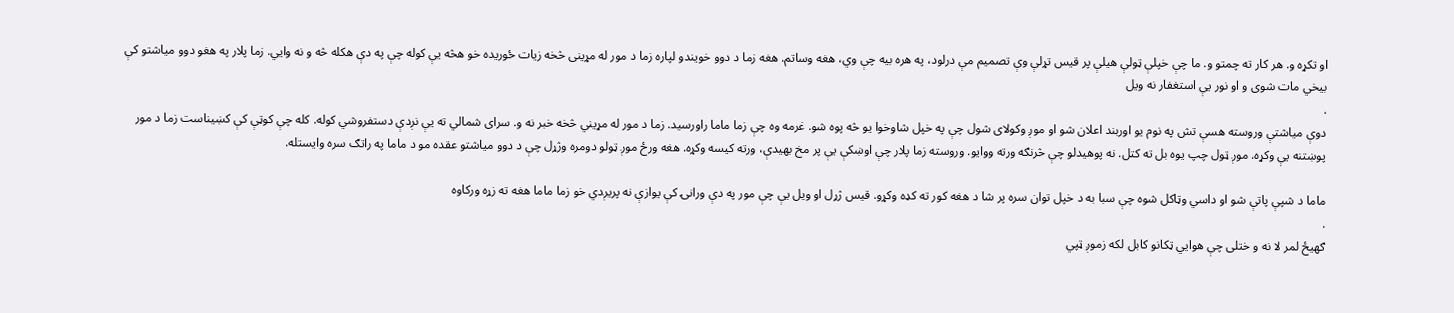او تکړه و. هر کار ته چمتو و. ما چې خپلې ټولې هیلې پر قیس تړلې وې تصمیم مې درلود، په هره بیه چې وي، هغه وساتم. هغه زما د دوو خویندو لپاره زما د مور له مړینی څخه زیات ځوریده خو هڅه یې کوله چې په دې هکله څه و نه وایي. زما پلار په هغو دوو میاشتو کې بیخي مات شوی و او نور یې استغفار نه ویل
.
دوې میاشتې وروسته هسې تش په نوم یو اوربند اعلان شو او موږ وکولای شول چې په خپل شاوخوا یو څه پوه شو. غرمه وه چې زما ماما راورسید. زما د مور له مړیني څخه خبر نه و. سرای شمالي ته یې نږدې دستفروشي کوله. کله چې کوټې کې کښیناست زما د مور پوښتنه یې وکړه. موږ ټول چپ یوه بل ته کتل. نه پوهیدلو چې څرنګه ورته ووایو. وروسته زما پلار چې اوښکې یې پر مخ بهیدې، ورته کیسه وکړه. هغه ورځ موږ ټولو دومره وژړل چې د دوو میاشتو عقده مو د ماما په راتګ سره وایستله.

ماما د شپې پاتې شو او داسي وټاکل شوه چې سبا به د خپل توان سره پر شا د هغه کور ته کډه وکړو. قیس ژړل او ویل یې چې مور په دې ورانۍ کې یوازې نه پریږدي خو زما ماما هغه ته زړه ورکاوه
.
ګهیځ لمر لا نه و ختلی چې هوايي ټکانو کابل لکه زموږ ټپي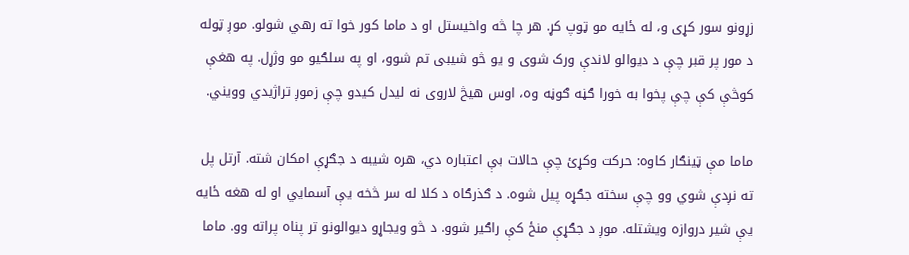زړونو سور کړی و، له ځایه مو ټوپ کړ. هر چا څه واخیستل او د ماما کور خوا ته رهي شولو. موږ ټوله د مور پر قبر چې د دیوالو لاندې ورک شوی و یو څو شیبی تم شوو، او په سلګیو مو وژړل. په هغې کوڅې کې چې پخوا به خورا ګڼه ګوڼه وه، اوس هیڅ لاروی نه لیدل کیدو چې زموږ تراژیدي وویني.

ماما مې ټینګار کاوه: حرکت وکړئ چې حالات بې اعتباره دي، هره شیبه د جګړې امکان شته. آرتل پل ته نږدې شوي وو چې سخته جګړه پیل شوه. د ګذرګاه د کلا له سر څخه یې آسمایي او له هغه ځایه یې شیر دروازه ویشتله. موږ د جګړې منځ کې راګیر شوو. د څو ویجاړو دیوالونو تر پناه پراته وو. ماما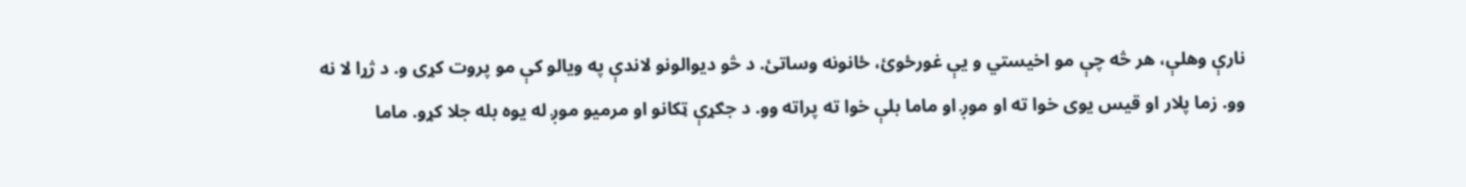نارې وهلې، هر څه چې مو اخیستي و یې غورځوئ، ځانونه وساتئ. د څو دیوالونو لاندې په ویالو کې مو پروت کړی و. د ژړا لا نه وو. زما پلار او قیس یوی خوا ته او موږ او ماما بلې خوا ته پراته وو. د جګړې ټکانو او مرمیو موږ له یوه بله جلا کړو. ماما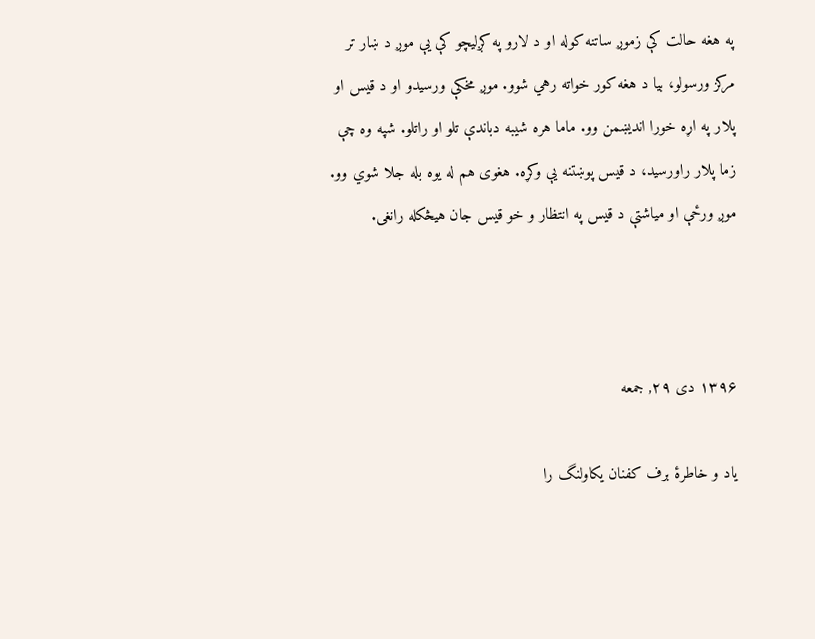په هغه حالت کې زموږ ساتنه کوله او د لارو په کږلیچو کې یې موږ د ښار تر مرکز ورسولو، بیا د هغه کور خواته رهي شوو. موږ مخکې ورسیدو او د قیس او پلار په اړه خورا اندیښمن وو. ماما هره شیبه دباندې تلو او راتلو. شپه وه چې زما پلار راورسید، د قیس پوښتنه یې وکړه. هغوی هم له یوه بله جلا شوي وو. موږ ورځې او میاشتې د قیس په انتظار و خو قیس جان هیڅکله رانغی.



۱۳۹۶ دی ۲۹, جمعه

یاد و خاطرۀ برف کفنان یکاولنگ را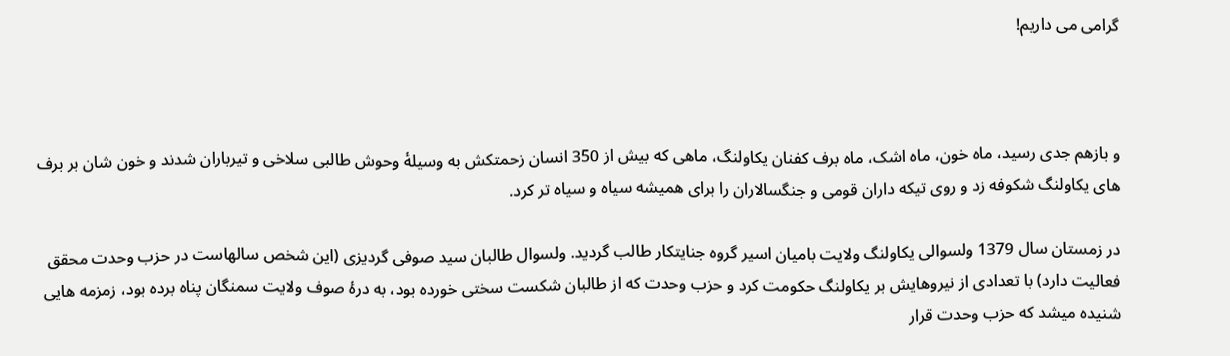گرامی می‌ داریم!



و بازهم جدی رسید، ماه خون، ماه اشک، ماه برف کفنان یکاولنگ، ماهی که بیش از 350 انسان زحمتکش به وسیلۀ وحوش طالبی سلاخی و تیرباران شدند و خون شان بر برف های یکاولنگ شکوفه زد و روی تیکه داران قومی و جنگسالاران را برای همیشه سیاه و سیاه تر کرد.

در زمستان سال 1379 ولسوالی یکاولنگ ولایت بامیان اسیر گروه جنایتکار طالب گردید. ولسوال طالبان سید صوفی گردیزی (این شخص سالهاست در حزب وحدت محقق فعالیت دارد) با تعدادی از نیروهایش بر یکاولنگ حکومت کرد و حزب وحدت که از طالبان شکست سختی خورده بود، به درۀ صوف ولایت سمنگان پناه برده بود، زمزمه هایی شنیده میشد که حزب وحدت قرار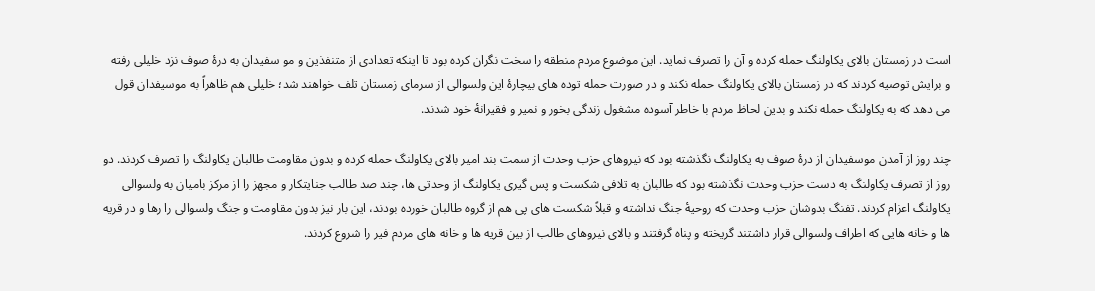است در زمستان بالای یکاولنگ حمله کرده و آن را تصرف نماید. این موضوع مردم منطقه را سخت نگران کرده بود تا اینکه تعدادی از متنفذین و مو سفیدان به درۀ صوف نزد خلیلی رفته و برایش توصیه کردند که در زمستان بالای یکاولنگ حمله نکند و در صورت حمله توده های بیچارۀ این ولسوالی از سرمای زمستان تلف خواهند شد؛ خلیلی هم ظاهراً به موسیفدان قول می دهد که به یکاولنگ حمله نکند و بدین لحاظ مردم با خاطر آسوده مشغول زندگی بخور و نمیر و فقیرانۀ خود شدند.

چند روز از آمدن موسفیدان از درۀ صوف به یکاولنگ نگذشته بود که نیروهای حزب وحدت از سمت بند امیر بالای یکاولنگ حمله کرده و بدون مقاومت طالبان یکاولنگ را تصرف کردند. دو روز از تصرف یکاولنگ به دست حزب وحدت نگذشته بود که طالبان به تلافی شکست و پس گیری یکاولنگ از وحدتی ها، چند صد طالب جنایتکار و مجهز را از مرکز بامیان به ولسوالی یکاولنگ اعزام کردند. تفنگ بدوشان حزب وحدت که روحیۀ جنگ نداشته و قبلاً شکست های پی هم از گروه طالبان خورده بودند، این بار نیز بدون مقاومت و جنگ ولسوالی را رها و در قریه ها و خانه هایی که اطراف ولسوالی قرار داشتند گریخته و پناه گرفتند و بالای نیروهای طالب از بین قریه ها و خانه های مردم فیر را شروع کردند.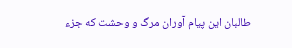طالبان این پیام آوران مرگ و وحشت که جزء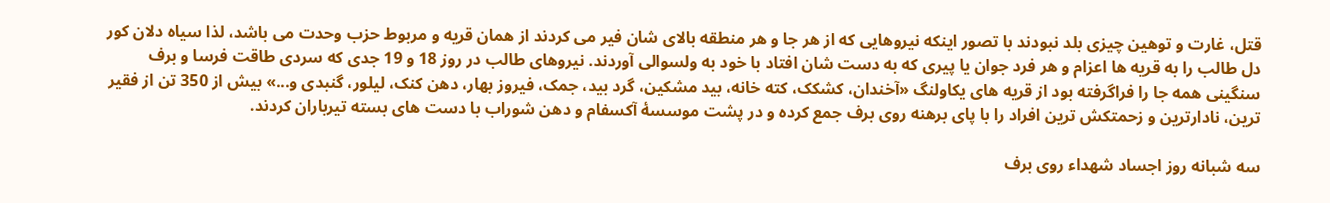قتل، غارت و توهین چیزی بلد نبودند با تصور اینکه نیروهایی که از هر جا و هر منطقه بالای شان فیر می کردند از همان قریه و مربوط حزب وحدت می باشد، لذا سیاه دلان کور دل طالب را به قریه ها اعزام و هر فرد جوان یا پیری که به دست شان افتاد با خود به ولسوالی آوردند. نیروهای طالب در روز 18 و 19 جدی که سردی طاقت فرسا و برف سنگینی همه جا را فراگرفته بود از قریه های یکاولنگ «آخندان، کشکک، کته خانه، بید مشکین، گرد بید، جمک، فیروز بهار، دهن کنک، لیلور، گنبدی و...» بیش از 350 تن از فقیر ترین، نادارترین و زحمتکش ترین افراد را با پای برهنه روی برف جمع کرده و در پشت موسسۀ آکسفام و دهن شوراب با دست های بسته تیرباران کردند.

سه شبانه روز اجساد شهداء روی برف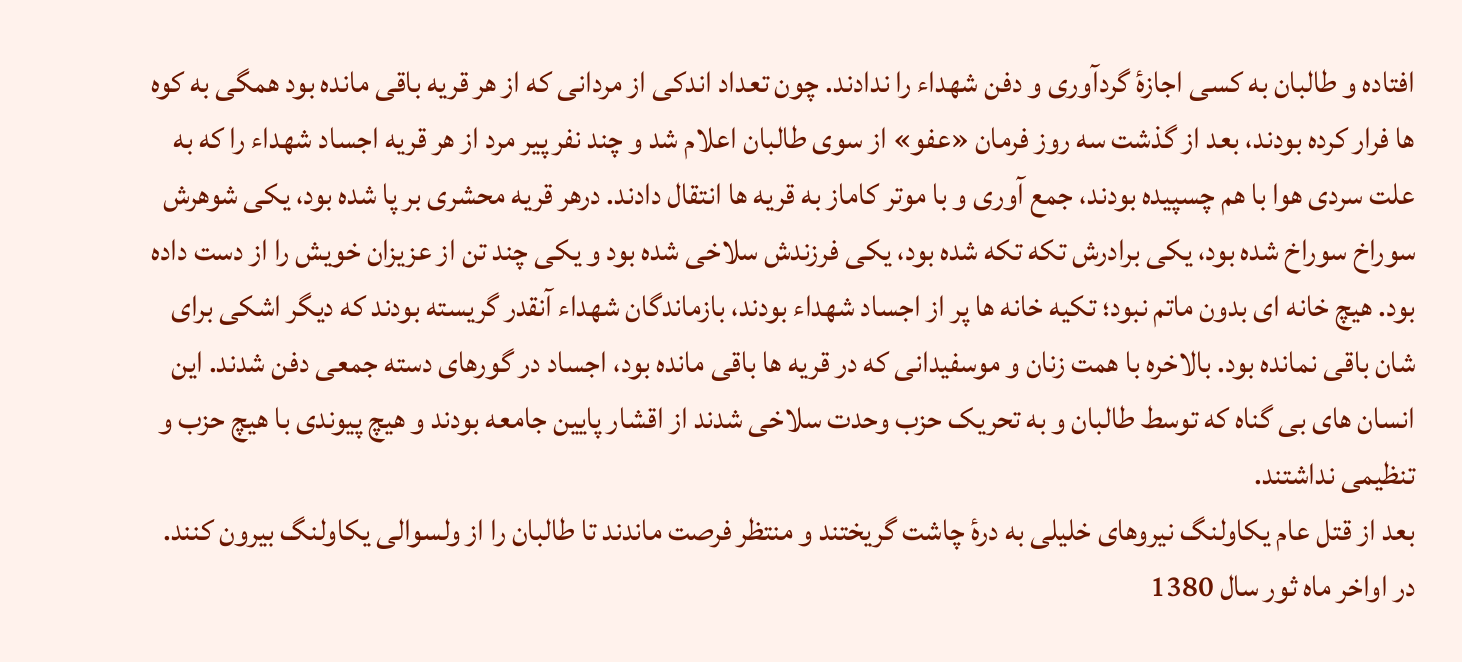افتاده و طالبان به کسی اجازۀ گردآوری و دفن شهداء را ندادند. چون تعداد اندکی از مردانی که از هر قریه باقی مانده بود همگی به کوه ها فرار کرده بودند، بعد از گذشت سه روز فرمان «عفو» از سوی طالبان اعلام شد و چند نفر پیر مرد از هر قریه اجساد شهداء را که به علت سردی هوا با هم چسپیده بودند، جمع آوری و با موتر کاماز به قریه ها انتقال دادند. درهر قریه محشری بر پا شده بود، یکی شوهرش سوراخ سوراخ شده بود، یکی برادرش تکه تکه شده بود، یکی فرزندش سلاخی شده بود و یکی چند تن از عزیزان خویش را از دست داده بود. هیچ خانه ای بدون ماتم نبود؛ تکیه خانه ها پر از اجساد شهداء بودند، بازماندگان شهداء آنقدر گریسته بودند که دیگر اشکی برای شان باقی نمانده بود. بالاخره با همت زنان و موسفیدانی که در قریه ها باقی مانده بود، اجساد در گورهای دسته جمعی دفن شدند. این انسان های بی گناه که توسط طالبان و به تحریک حزب وحدت سلاخی شدند از اقشار پایین جامعه بودند و هیچ پیوندی با هیچ حزب و تنظیمی نداشتند.
بعد از قتل عام یکاولنگ نیروهای خلیلی به درۀ چاشت گریختند و منتظر فرصت ماندند تا طالبان را از ولسوالی یکاولنگ بیرون کنند. در اواخر ماه ثور سال 1380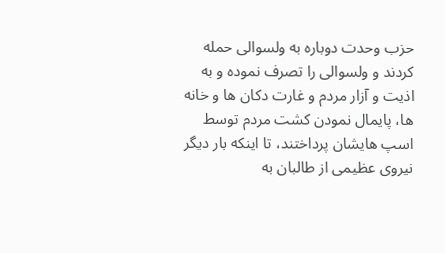حزب وحدت دوباره به ولسوالی حمله کردند و ولسوالی را تصرف نموده و به اذیت و آزار مردم و غارت دکان ها و خانه ها، پایمال نمودن کشت مردم توسط اسپ هایشان پرداختند، تا اینکه بار دیگر نیروی عظیمی از طالبان به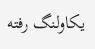یکاولنگ رفته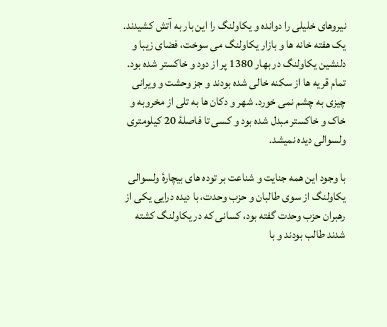نیروهای خلیلی را دوانده و یکاولنگ را این بار به آتش کشیدند. یک هفته خانه ها و بازار یکاولنگ می سوخت، فضای زیبا و دلنشین یکاولنگ در بهار 1380 پر از دود و خاکستر شده بود. تمام قریه ها از سکنه خالی شده بودند و جز وحشت و ویرانی چیزی به چشم نمی خورد. شهر و دکان ها به تلی از مخروبه و خاک و خاکستر مبدل شده بود و کسی تا فاصلۀ 20 کیلومتری ولسوالی دیده نمیشد.

با وجود این همه جنایت و شناعت بر توده های بیچارۀ ولسوالی یکاولنگ از سوی طالبان و حزب وحدت، با دیده درایی یکی از رهبران حزب وحدت گفته بود، کسانی که در یکاولنگ کشته شدند طالب بودند و با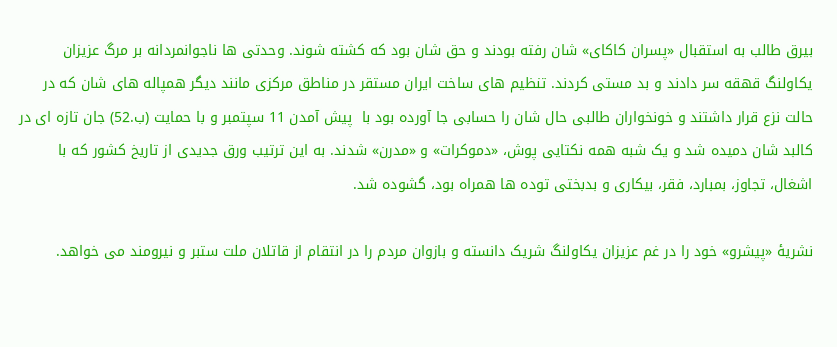بیرق طالب به استقبال «پسران کاکای» شان رفته بودند و حق شان بود که کشته شوند. وحدتی ها ناجوانمردانه بر مرگ عزیزان یکاولنگ قهقه سر دادند و بد مستی کردند. تنظیم های ساخت ایران مستقر در مناطق مرکزی مانند دیگر همپاله های شان که در حالت نزع قرار داشتند و خونخواران طالبی حال شان را حسابی جا آورده بود با  پیش آمدن 11 سپتمبر و با حمایت (ب.52) جان تازه ای در کالبد شان دمیده شد و یک شبه همه نکتایی پوش، «دموکرات» و «مدرن» شدند. به این ترتیب ورق جدیدی از تاریخ کشور که با اشغال، تجاوز، بمبارد، فقر، بیکاری و بدبختی توده ها همراه بود، گشوده شد.

نشریۀ «پیشرو» خود را در غم عزیزان یکاولنگ شریک دانسته و بازوان مردم را در انتقام از قاتلان ملت ستبر و نیرومند می خواهد.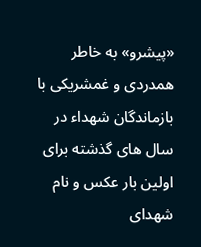«پیشرو» به خاطر همدردی و غمشریکی با بازماندگان شهداء در سال های گذشته برای اولین بار عکس و نام شهدای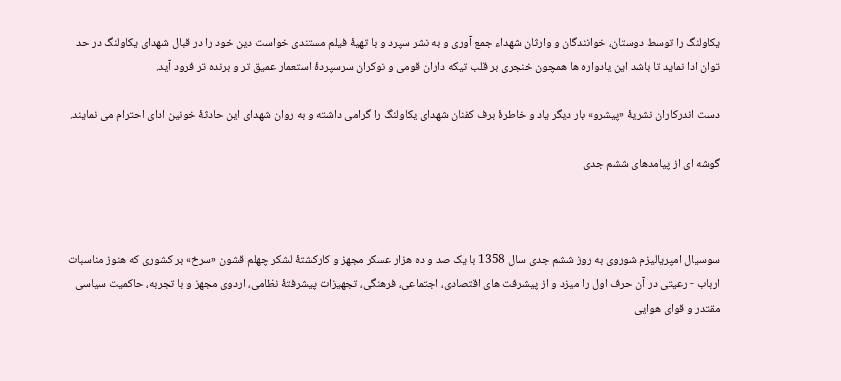یکاولنگ را توسط دوستان، خوانندگان و وارثان شهداء جمع آوری و به نشر سپرد و با تهیۀ فیلم مستندی خواست دین خود را در قبال شهدای یکاولنگ در حد توان ادا نماید تا باشد این یادواره ها همچون خنجری بر قلب تیکه داران قومی و نوکران سرسپردۀ استعمار عمیق تر و برنده تر فرود آید.

دست اندرکاران نشریۀ «پیشرو» بار دیگر یاد و خاطرۀ برف کفنان شهدای یکاولنگ را گرامی داشته و به روان شهدای این حادثۀ خونین ادای احترام می نمایند.

گوشه ای از پیامدهای ششم جدی



سوسیال امپریالیزم شوروی به روز ششم جدی سال 1358 با یک صد و ده هزار عسکر مجهز و کارکشتۀ لشکر چهلم قشون «سرخ» بر کشوری که هنوز مناسبات ارباب - رعیتی در آن حرف اول را میزد و از پیشرفت های اقتصادی، اجتماعی، فرهنگی، تجهیزات پیشرفتۀ نظامی، اردوی مجهز و با تجربه، حاکمیت سیاسی مقتدر و قوای هوایی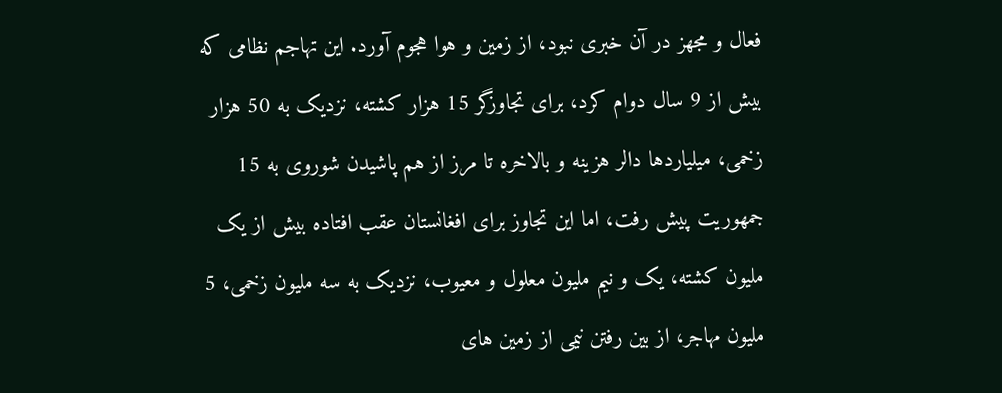فعال و مجهز در آن خبری نبود، از زمین و هوا هجوم آورد. این تهاجم نظامی که بیش از 9 سال دوام کرد، برای تجاوزگر 15 هزار کشته، نزدیک به 50 هزار زخمی، میلیاردها دالر هزینه و بالاخره تا مرز از هم پاشیدن شوروی به 15 جمهوریت پیش رفت، اما این تجاوز برای افغانستان عقب افتاده بیش از یک ملیون کشته، یک و نیم ملیون معلول و معیوب، نزدیک به سه ملیون زخمی، 5 ملیون مهاجر، از بین رفتن نیمی از زمین های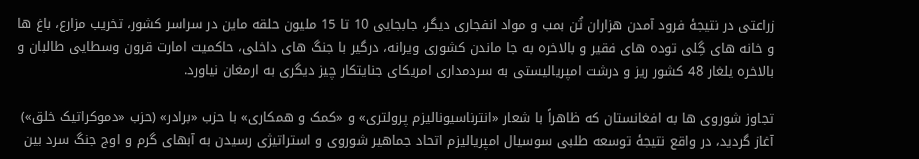زراعتی در نتیجۀ فرود آمدن هزاران تُن بمب و مواد انفجاری دیگر، جابجایی 10 تا 15 ملیون حلقه ماین در سراسر کشور، تخریب مزارع، باغ ها و خانه های گِلی توده های فقیر و بالاخره به جا ماندن کشوری ویرانه، درگیر با جنگ های داخلی، حاکمیت امارت قرون وسطایی طالبان و بالاخره یلغار 48 کشور ریز و درشت امپریالیستی به سردمداری امریکای جنایتکار چیز دیگری به ارمغان نیاورد.

تجاوز شوروی ها به افغانستان که ظاهراً با شعار «انترناسیونالیزم پرولتری» و «کمک و همکاری» با حزب «برادر» (حزب «دموکراتیک خلق») آغاز گردید، در واقع نتیجۀ توسعه طلبی سوسیال امپریالیزم اتحاد جماهیر شوروی و استراتیژی رسیدن به آبهای گرم و اوج جنگ سرد بین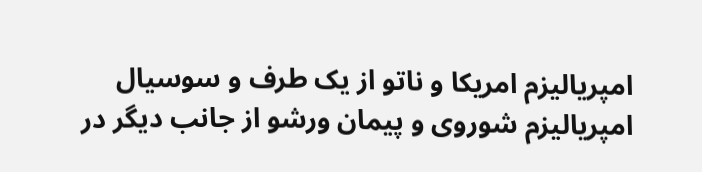امپریالیزم امریکا و ناتو از یک طرف و سوسیال امپریالیزم شوروی و پیمان ورشو از جانب دیگر در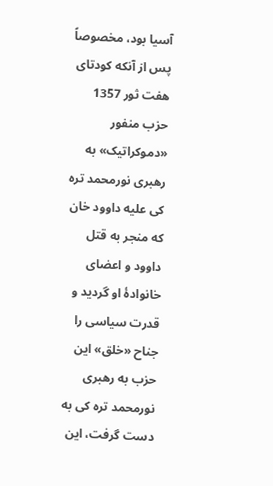آسیا بود، مخصوصاً پس از آنکه کودتای هفت ثور 1357 حزب منفور «دموکراتیک» به رهبری نورمحمد تره کی علیه داوود خان که منجر به قتل داوود و اعضای خانوادۀ او گردید و قدرت سیاسی را جناح «خلق» این حزب به رهبری نورمحمد تره کی به دست گرفت، این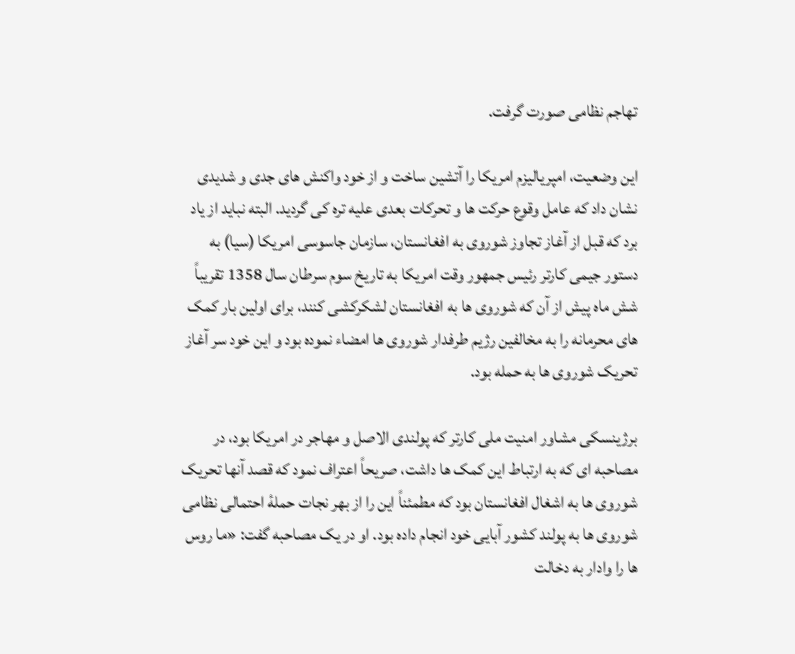تهاجم نظامی صورت گرفت.

این وضعیت، امپریالیزم امریکا را آتشین ساخت و از خود واکنش های جدی و شدیدی نشان داد که عامل وقوع حرکت ها و تحرکات بعدی علیه تره کی گردید. البته نباید از یاد برد که قبل از آغاز تجاوز شوروی به افغانستان، سازمان جاسوسی امریکا (سیا) به دستور جیمی کارتر رئیس جمهور وقت امریکا به تاریخ سوم سرطان سال 1358 تقریباً شش ماه پیش از آن که شوروی ها به افغانستان لشکرکشی کنند، برای اولین بار کمک های محرمانه را به مخالفین رژیم طرفدار شوروی ها امضاء نموده بود و این خود سر آغاز تحریک شوروی ها به حمله بود.

برژینسکی مشاور امنیت ملی کارتر که پولندی الاصل و مهاجر در امریکا بود، در مصاحبه ای که به ارتباط این کمک ها داشت، صریحاً اعتراف نمود که قصد آنها تحریک شوروی ها به اشغال افغانستان بود که مطمئناً این را از بهر نجات حملۀ احتمالی نظامی شوروی ها به پولند کشور آبایی خود انجام داده بود. او در یک مصاحبه گفت: «ما روس ها را وادار به دخالت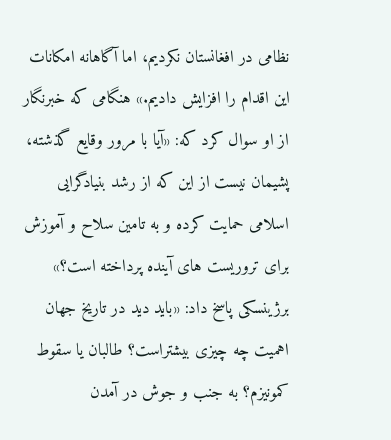نظامی در افغانستان نکردیم، اما آگاهانه امکانات این اقدام را افزایش دادیم.» هنگامی که خبرنگار از او سوال کرد که: «آیا با مرور وقایع گذشته، پشیمان نیست از این که از رشد بنیادگرایی اسلامی حمایت کرده و به تامین سلاح و آموزش برای تروریست های آینده پرداخته است؟» برژینسکی پاسخ داد: «باید دید در تاریخ جهان اهمیت چه چیزی بیشتراست؟ طالبان یا سقوط کمونیزم؟ به جنب و جوش در آمدن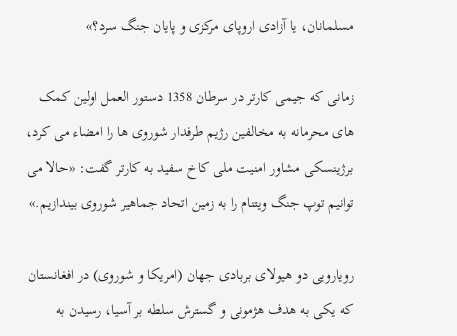مسلمانان، یا آزادی اروپای مرکزی و پایان جنگ سرد؟»

زمانی که جیمی کارتر در سرطان 1358 دستور العمل اولین کمک های محرمانه به مخالفین رژیم طرفدار شوروی ها را امضاء می کرد، برژینسکی مشاور امنیت ملی کاخ سفید به کارتر گفت: «حالا می توانیم توپ جنگ ویتنام را به زمین اتحاد جماهیر شوروی بیندازیم.»

رویارویی دو هیولای بربادی جهان (امریکا و شوروی) در افغانستان که یکی به هدف هژمونی و گسترش سلطه بر آسیا، رسیدن به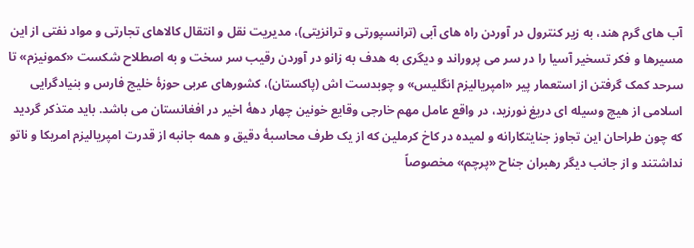آب های گرم هند، به زیر کنترول در آوردن راه های آبی (ترانسپورتی و ترانزیتی)، مدیریت نقل و انتقال کالاهای تجارتی و مواد نفتی از این مسیرها و فکر تسخیر آسیا را در سر می پروراند و دیگری به هدف به زانو در آوردن رقیب سر سخت و به اصطلاح شکست «کمونیزم» تا سرحد کمک گرفتن از استعمار پیر «امپریالیزم انگلیس» و چوبدست اش (پاکستان)، کشورهای عربی حوزۀ خلیج فارس و بنیادگرایی اسلامی از هیچ وسیله ای دریغ نورزید، در واقع عامل مهم خارجی وقایع خونین چهار دهۀ اخیر در افغانستان می باشد. باید متذکر گردید که چون طراحان این تجاوز جنایتکارانه و لمیده در کاخ کرملین که از یک طرف محاسبۀ دقیق و همه جانبه از قدرت امپریالیزم امریکا و ناتو نداشتند و از جانب دیگر رهبران جناح «پرچم» مخصوصاً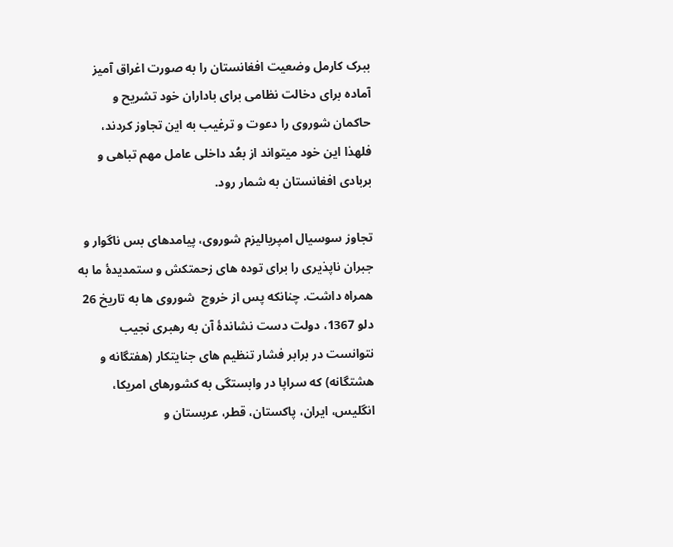ببرک کارمل وضعیت افغانستان را به صورت اغراق آمیز آماده برای دخالت نظامی برای باداران خود تشریح و حاکمان شوروی را دعوت و ترغیب به این تجاوز کردند، فلهذا این خود میتواند از بعُد داخلی عامل مهم تباهی و بربادی افغانستان به شمار رود.

تجاوز سوسیال امپریالیزم شوروی، پیامدهای بس ناگوار و جبران ناپذیری را برای توده های زحمتکش و ستمدیدۀ ما به همراه داشت. چنانکه پس از خروج  شوروی ها به تاریخ 26 دلو 1367، دولت دست نشاندۀ آن به رهبری نجیب نتوانست در برابر فشار تنظیم های جنایتکار (هفتگانه و هشتگانه) که سراپا در وابستگی به کشورهای امریکا، انگلیس، ایران، پاکستان، قطر، عربستان و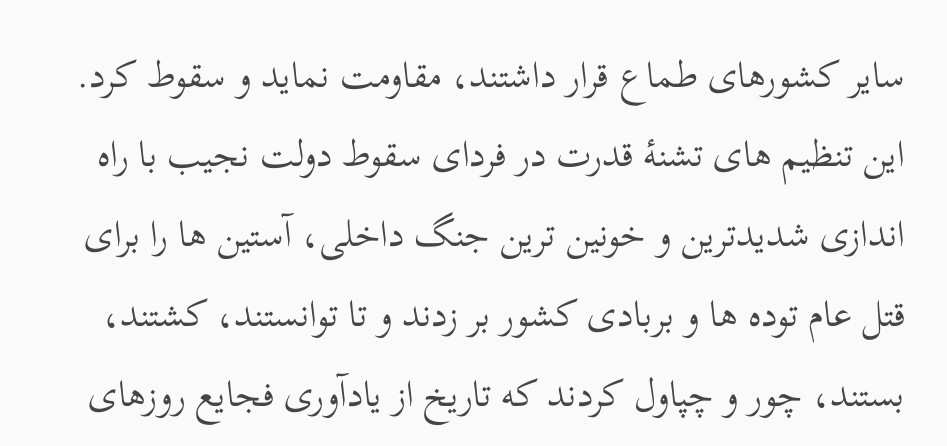سایر کشورهای طماع قرار داشتند، مقاومت نماید و سقوط کرد. این تنظیم های تشنۀ قدرت در فردای سقوط دولت نجیب با راه اندازی شدیدترین و خونین ترین جنگ داخلی، آستین ها را برای قتل عام توده ها و بربادی کشور بر زدند و تا توانستند، کشتند، بستند، چور و چپاول کردند که تاریخ از یادآوری فجایع روزهای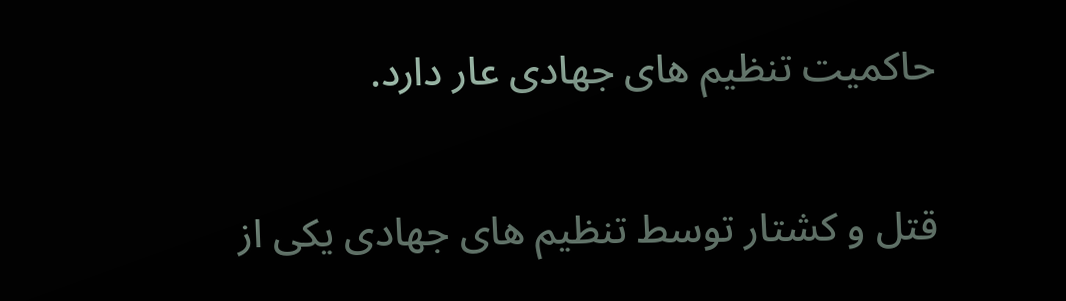حاکمیت تنظیم های جهادی عار دارد.

قتل و کشتار توسط تنظیم های جهادی یکی از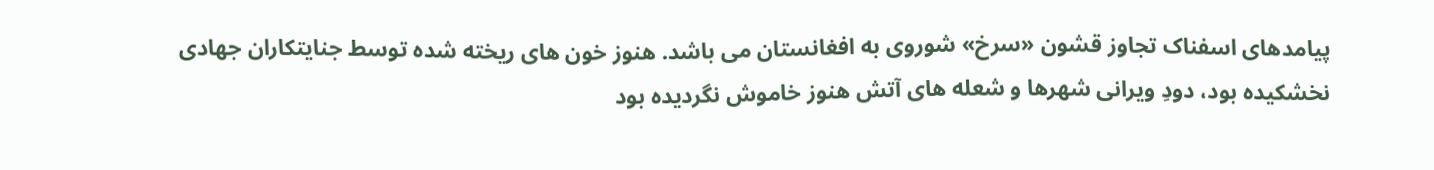پیامدهای اسفناک تجاوز قشون «سرخ» شوروی به افغانستان می باشد. هنوز خون های ریخته شده توسط جنایتکاران جهادی نخشکیده بود، دودِ ویرانی شهرها و شعله های آتش هنوز خاموش نگردیده بود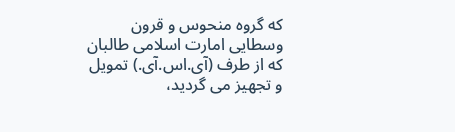که گروه منحوس و قرون وسطایی امارت اسلامی طالبان که از طرف (آی.اس.آی.) تمویل و تجهیز می گردید،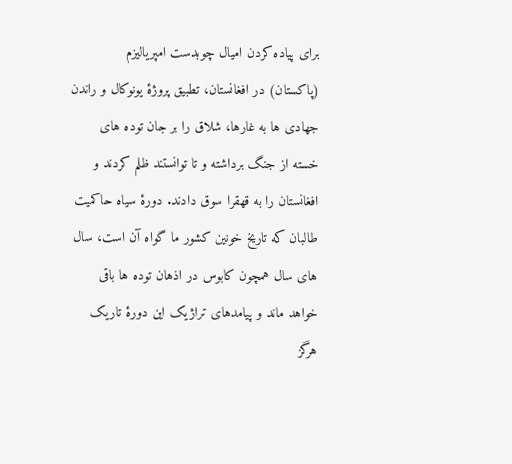برای پیاده کردن امیال چوبدست امپریالیزم (پاکستان) در افغانستان، تطبیق پروژۀ یونوکال و راندن جهادی ها به غارها، شلاق را بر جان توده های خسته از جنگ برداشته و تا توانستند ظلم کردند و افغانستان را به قهقرا سوق دادند. دورۀ سیاه حاکمیت طالبان که تاریخ خونین کشور ما گواه آن است، سال های سال همچون کابوس در اذهان توده ها باقی خواهد ماند و پیامدهای تراژیک این دورۀ تاریک هرگز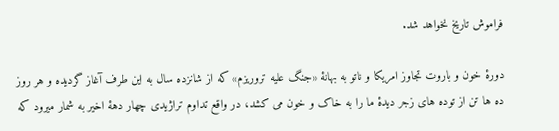فراموش تاریخ نخواهد شد.

دورۀ خون و باروت تجاوز امریکا و ناتو به بهانۀ «جنگ علیه تروریزم» که از شانزده سال به این طرف آغاز گردیده و هر روز ده ها تن از توده های زجر دیدۀ ما را به خاک و خون می کشد، در واقع تداوم تراژیدی چهار دهۀ اخیر به شمار میرود که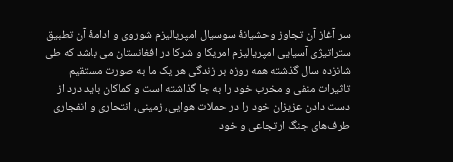سر آغاز آن تجاوز وحشیانۀ سوسیال امپریالیزم شوروی و ادامۀ آن تطبیق ستراتیژی آسیایی امپریالیزم امریکا و شرکا در افغانستان می باشد که طی شانزده سال گذشته همه روزه بر زندگی هر یک ما به صورت مستقیم تاثیرات منفی و مخرب خود را به جا گذاشته است و کماکان باید درد از دست دادن عزیزان خود را در حملات هوایی، زمینی، انتحاری و انفجاری طرف‌های جنگ ارتجاعی و خود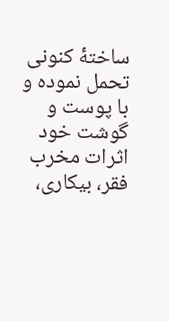ساختۀ کنونی تحمل نموده و با پوست و گوشت خود اثرات مخرب فقر، بیکاری،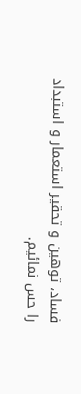فساد، توهین و تحقیر استعمار و استبداد را حس نمائیم.